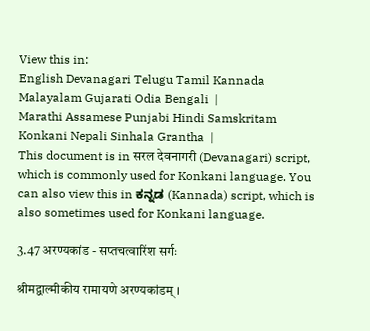View this in:
English Devanagari Telugu Tamil Kannada Malayalam Gujarati Odia Bengali  |
Marathi Assamese Punjabi Hindi Samskritam Konkani Nepali Sinhala Grantha  |
This document is in सरल देवनागरी (Devanagari) script, which is commonly used for Konkani language. You can also view this in ಕನ್ನಡ (Kannada) script, which is also sometimes used for Konkani language.

3.47 अरण्यकांड - सप्तचत्वारिंश सर्गः

श्रीमद्वाल्मीकीय रामायणे अरण्यकांडम् ।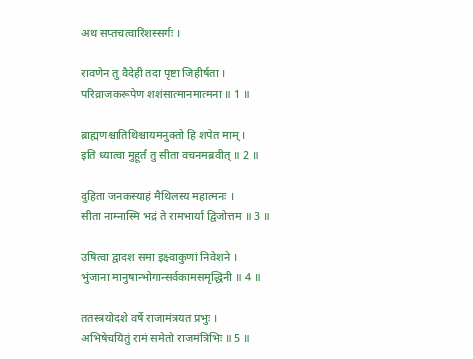अथ सप्तचत्वारिंशस्सर्गः ।

रावणेन तु वैदेही तदा पृष्टा जिहीर्षता ।
परिव्राजकरूपेण शशंसात्मानमात्मना ॥ 1 ॥

ब्राह्मणश्चातिथिश्चायमनुक्तो हि शपेत माम् ।
इति ध्यात्वा मुहूर्तं तु सीता वचनमब्रवीत् ॥ 2 ॥

दुहिता जनकस्याहं मैथिलस्य महात्मनः ।
सीता नाम्नास्मि भद्रं ते रामभार्या द्विजोत्तम ॥ 3 ॥

उषित्वा द्वादश समा इक्ष्वाकुणां निवेशने ।
भुंजाना मानुषान्भोगान्सर्वकामसमृद्धिनी ॥ 4 ॥

ततस्त्रयोदशे वर्षे राजामंत्रयत प्रभुः ।
अभिषेचयितुं रामं समेतो राजमंत्रिभिः ॥ 5 ॥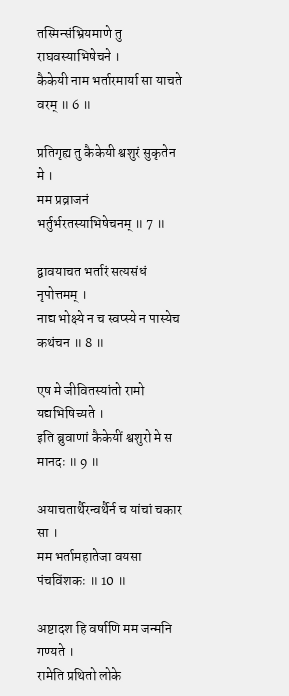तस्मिन्संभ्रियमाणे तु राघवस्याभिषेचने ।
कैकेयी नाम भर्तारमार्या सा याचते वरम् ॥ 6 ॥

प्रतिगृह्य तु कैकेयी श्वशुरं सुकृतेन मे ।
मम प्रव्राजनं भर्तुर्भरतस्याभिषेचनम् ॥ 7 ॥

द्वावयाचत भर्तारं सत्यसंधं नृपोत्तमम् ।
नाद्य भोक्ष्ये न च स्वप्स्ये न पास्येच कथंचन ॥ 8 ॥

एष मे जीवितस्यांतो रामो यद्यभिषिच्यते ।
इति ब्रुवाणां कैकेयीं श्वशुरो मे स मानदः ॥ 9 ॥

अयाचतार्थैरन्वर्थैर्न च यांचां चकार सा ।
मम भर्तामहातेजा वयसा पंचविंशकः ॥ 10 ॥

अष्टादश हि वर्षाणि मम जन्मनि गण्यते ।
रामेति प्रथितो लोके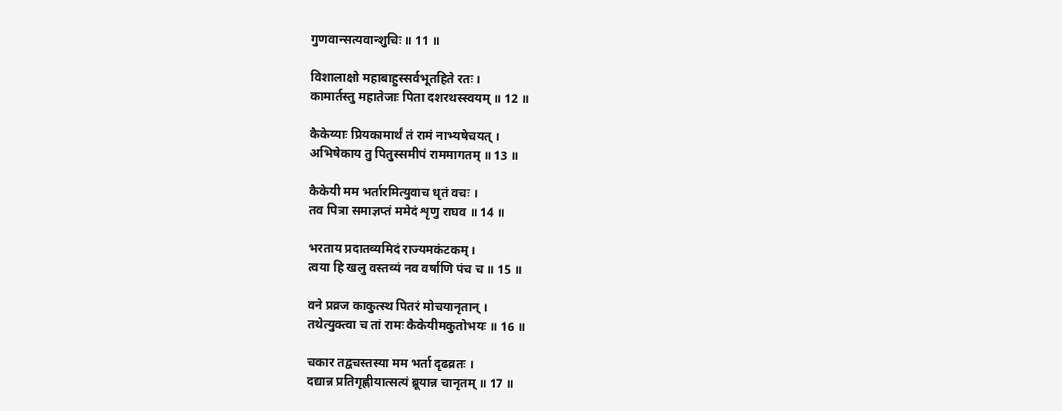गुणवान्सत्यवान्शुचिः ॥ 11 ॥

विशालाक्षो महाबाहुस्सर्वभूतहिते रतः ।
कामार्तस्तु महातेजाः पिता दशरथस्स्वयम् ॥ 12 ॥

कैकेय्याः प्रियकामार्थं तं रामं नाभ्यषेचयत् ।
अभिषेकाय तु पितुस्समीपं राममागतम् ॥ 13 ॥

कैकेयी मम भर्तारमित्युवाच धृतं वचः ।
तव पित्रा समाज्ञप्तं ममेदं शृणु राघव ॥ 14 ॥

भरताय प्रदातव्यमिदं राज्यमकंटकम् ।
त्वया हि खलु वस्तव्यं नव वर्षाणि पंच च ॥ 15 ॥

वने प्रव्रज काकुत्स्थ पितरं मोचयानृतान् ।
तथेत्युक्त्वा च तां रामः कैकेयीमकुतोभयः ॥ 16 ॥

चकार तद्वचस्तस्या मम भर्ता दृढव्रतः ।
दद्यान्न प्रतिगृह्णीयात्सत्यं ब्रूयान्न चानृतम् ॥ 17 ॥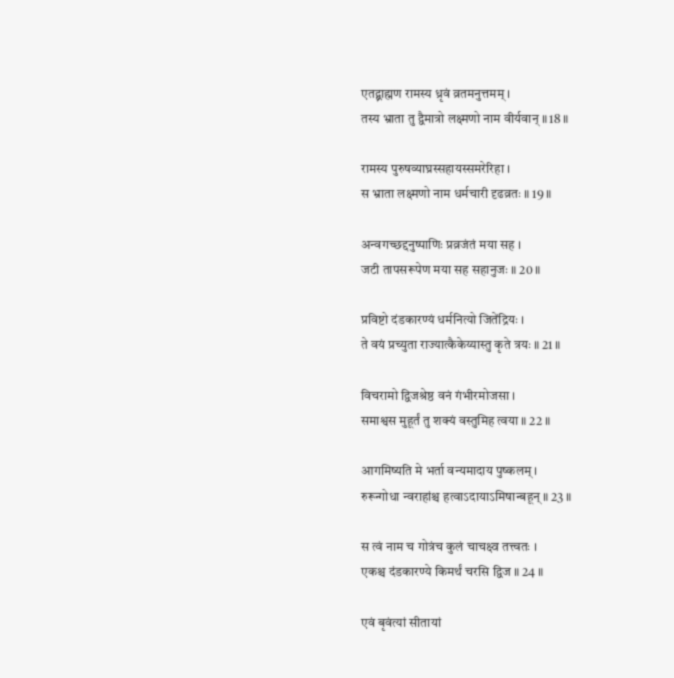एतद्ब्राह्मण रामस्य ध्रृवं व्रतमनुत्तमम् ।
तस्य भ्राता तु द्वैमात्रो लक्ष्मणो नाम वीर्यवान् ॥ 18 ॥

रामस्य पुरुषव्याघ्रस्सहायस्समरेरिहा ।
स भ्राता लक्ष्मणो नाम धर्मचारी दृढव्रतः ॥ 19 ॥

अन्वगच्छद्दनुष्पाणिः प्रव्रजंतं मया सह ।
जटी तापसरूपेण मया सह सहानुजः ॥ 20 ॥

प्रविष्टो दंडकारण्यं धर्मनित्यो जितेंद्रियः ।
ते वयं प्रच्युता राज्यात्कैकेय्यास्तु कृते त्रयः ॥ 21 ॥

विचरामो द्विजश्रेष्ठ वनं गंभीरमोजसा ।
समाश्वस मुहूर्तं तु शक्यं वस्तुमिह त्वया ॥ 22 ॥

आगमिष्यति मे भर्ता वन्यमादाय पुष्कलम् ।
रुरून्गोधा न्वराहांश्च हत्वाऽदायाऽमिषान्बहून् ॥ 23 ॥

स त्वं नाम च गोत्रंच कुलं चाचक्ष्व तत्त्वतः ।
एकश्च दंडकारण्ये किमर्थं चरसि द्विज ॥ 24 ॥

एवं बृवंत्यां सीतायां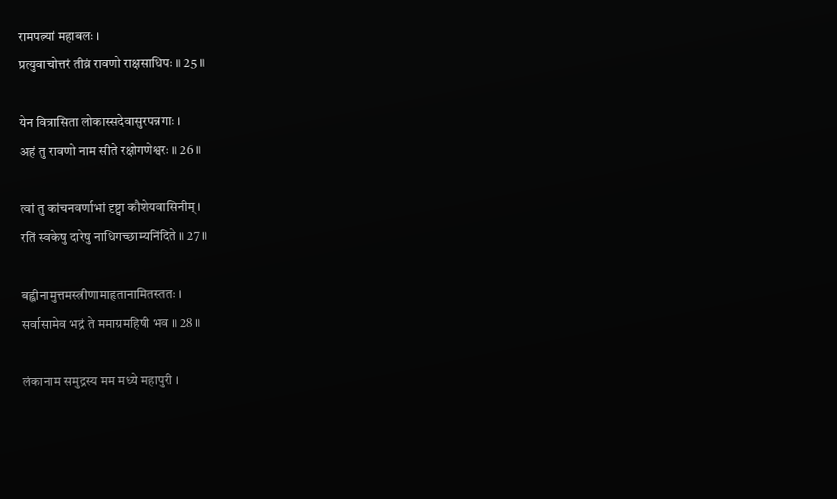रामपत्न्यां महाबलः ।
प्रत्युवाचोत्तरं तीव्रं रावणो राक्षसाधिपः ॥ 25 ॥

येन वित्रासिता लोकास्सदेवासुरपन्नगाः ।
अहं तु रावणो नाम सीते रक्षोगणेश्वरः ॥ 26 ॥

त्वां तु कांचनवर्णाभां दृष्ट्वा कौशेयवासिनीम् ।
रतिं स्वकेषु दारेषु नाधिगच्छाम्यनिंदिते ॥ 27 ॥

बह्वीनामुत्तमस्त्रीणामाहृतानामितस्ततः ।
सर्वासामेव भद्रं ते ममाग्रमहिषी भव ॥ 28 ॥

लंकानाम समुद्रस्य मम मध्ये महापुरी ।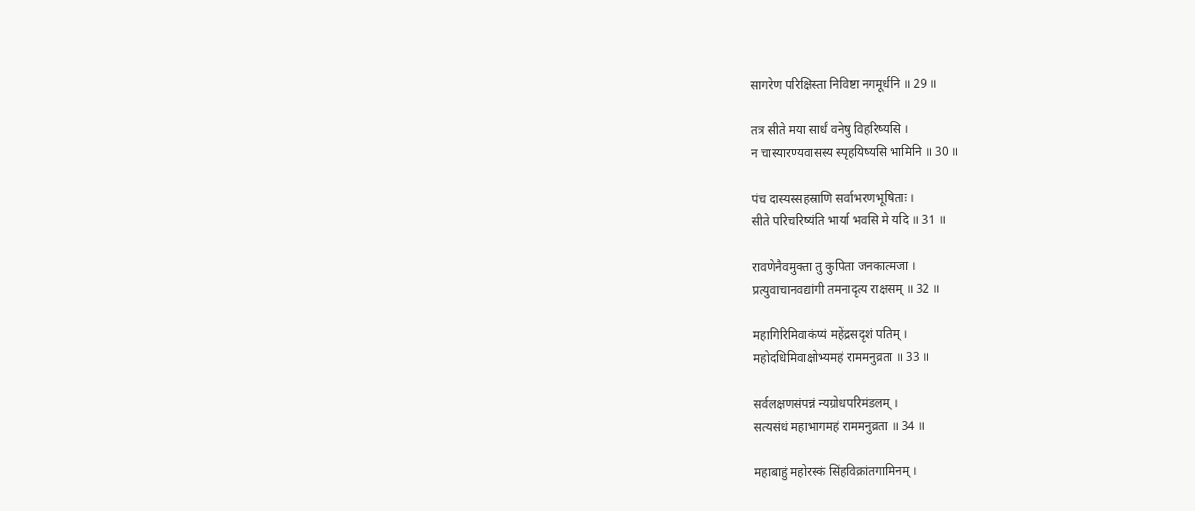सागरेण परिक्षिस्ता निविष्टा नगमूर्धनि ॥ 29 ॥

तत्र सीते मया सार्धं वनेषु विहरिष्यसि ।
न चास्यारण्यवासस्य स्पृहयिष्यसि भामिनि ॥ 30 ॥

पंच दास्यस्सहस्राणि सर्वाभरणभूषिताः ।
सीते परिचरिष्यंति भार्या भवसि मे यदि ॥ 31 ॥

रावणेनैवमुक्ता तु कुपिता जनकात्मजा ।
प्रत्युवाचानवद्यांगी तमनादृत्य राक्षसम् ॥ 32 ॥

महागिरिमिवाकंप्यं महेंद्रसदृशं पतिम् ।
महोदधिमिवाक्षोभ्यमहं राममनुव्रता ॥ 33 ॥

सर्वलक्षणसंपन्नं न्यग्रोधपरिमंडलम् ।
सत्यसंधं महाभागमहं राममनुव्रता ॥ 34 ॥

महाबाहुं महोरस्कं सिंहविक्रांतगामिनम् ।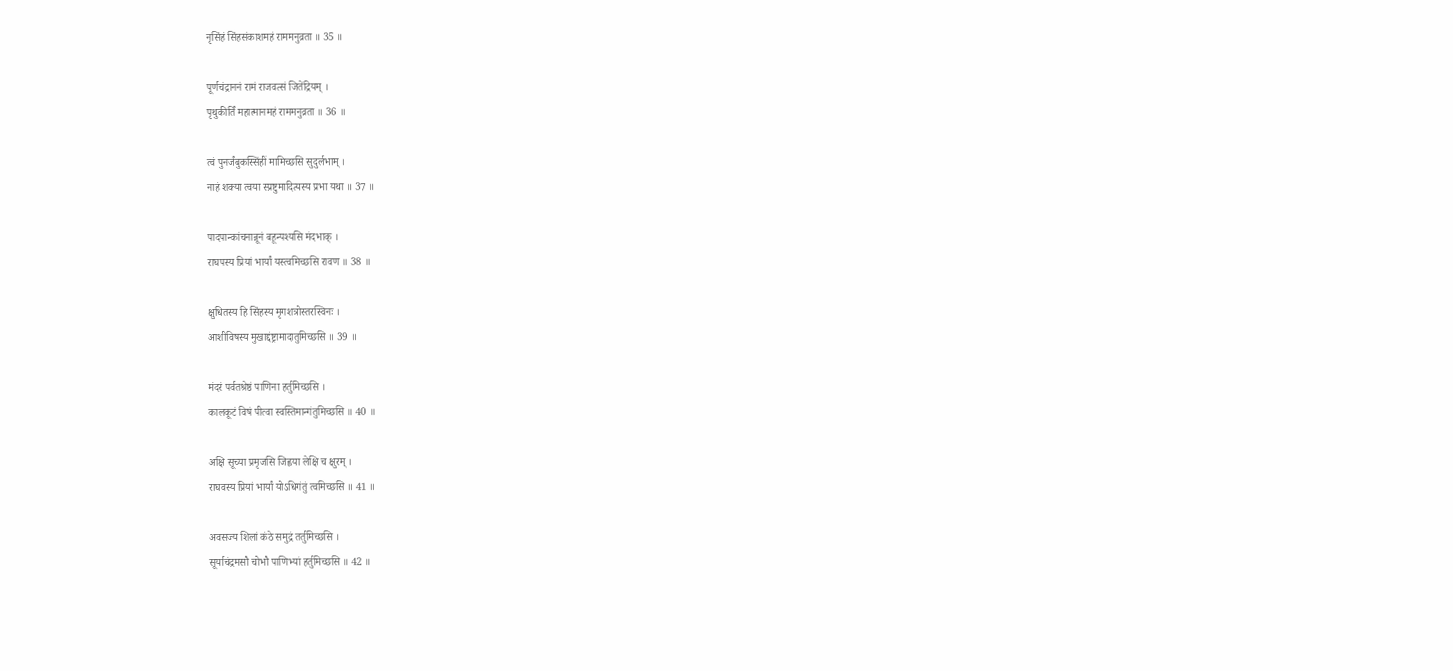नृसिंहं सिंहसंकाशमहं राममनुव्रता ॥ 35 ॥

पूर्णचंद्राननं रामं राजवत्सं जितेंद्रियम् ।
पृथुकीर्तिं महात्मानमहं राममनुव्रता ॥ 36 ॥

त्वं पुनर्जंबुकस्सिंहीं मामिच्छसि सुदुर्लभाम् ।
नाहं शक्या त्वया स्प्रष्टुमादित्यस्य प्रभा यथा ॥ 37 ॥

पादपान्कांचनान्नूनं बहून्पश्यसि मंदभाक् ।
राघपस्य प्रियां भार्यां यस्त्वमिच्छसि रावण ॥ 38 ॥

क्षुधितस्य हि सिंहस्य मृगशत्रोस्तरस्विनः ।
आशीविषस्य मुखाद्दंष्ट्रामादातुमिच्छसि ॥ 39 ॥

मंदरं पर्वतश्रेष्ठं पाणिना हर्तुमिच्छसि ।
कालकूटं विषं पीत्वा स्वस्तिमान्गंतुमिच्छसि ॥ 40 ॥

अक्षि सूच्या प्रमृजसि जिह्वया लेक्षि च क्षुरम् ।
राघवस्य प्रियां भार्यां योऽधिगंतुं त्वमिच्छसि ॥ 41 ॥

अवसज्य शिलां कंठे समुद्रं तर्तुमिच्छसि ।
सूर्याचंद्रमसौ चोभौ पाणिभ्यां हर्तुमिच्छसि ॥ 42 ॥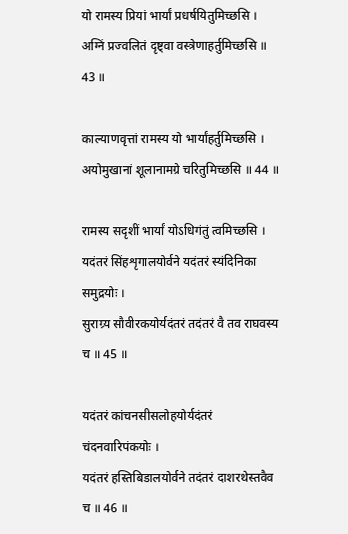यो रामस्य प्रियां भार्यां प्रधर्षयितुमिच्छसि ।
अग्निं प्रज्वलितं दृष्ट्वा वस्त्रेणाहर्तुमिच्छसि ॥ 43 ॥

काल्याणवृत्तां रामस्य यो भार्यांहर्तुमिच्छसि ।
अयोमुखानां शूलानामग्रे चरितुमिच्छसि ॥ 44 ॥

रामस्य सदृशीं भार्यां योऽधिगंतुं त्वमिच्छसि ।
यदंतरं सिंहशृगालयोर्वने यदंतरं स्यंदिनिका समुद्रयोः ।
सुराग्र्य सौवीरकयोर्यदंतरं तदंतरं वै तव राघवस्य च ॥ 45 ॥

यदंतरं कांचनसीसलोहयोर्यदंतरं चंदनवारिपंकयोः ।
यदंतरं हस्तिबिडालयोर्वने तदंतरं दाशरथेस्तवैव च ॥ 46 ॥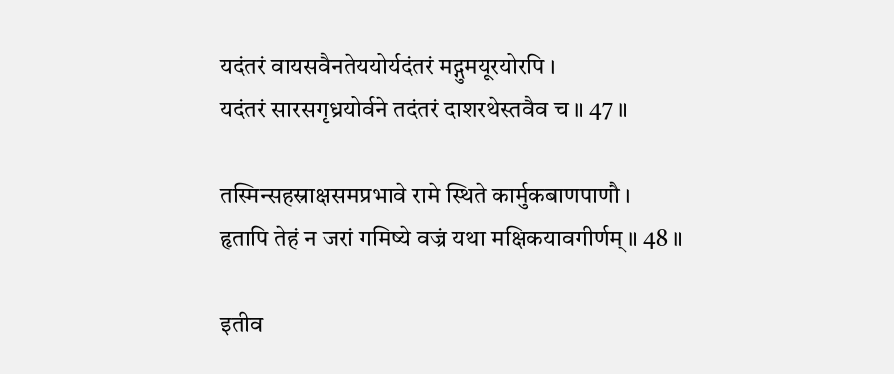यदंतरं वायसवैनतेययोर्यदंतरं मद्गुमयूरयोरपि ।
यदंतरं सारसगृध्रयोर्वने तदंतरं दाशरथेस्तवैव च ॥ 47 ॥

तस्मिन्सहस्राक्षसमप्रभावे रामे स्थिते कार्मुकबाणपाणौ ।
हृतापि तेहं न जरां गमिष्ये वज्रं यथा मक्षिकयावगीर्णम् ॥ 48 ॥

इतीव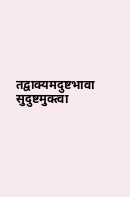तद्वाक्यमदुष्टभावा सुदुष्टमुक्त्वा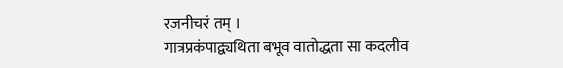रजनीचरं तम् ।
गात्रप्रकंपाद्व्यथिता बभूव वातोद्धता सा कदलीव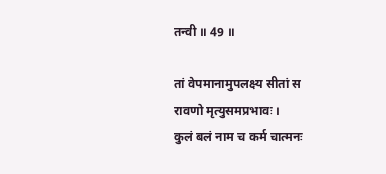तन्वी ॥ 49 ॥

तां वेपमानामुपलक्ष्य सीतां स रावणो मृत्युसमप्रभावः ।
कुलं बलं नाम च कर्म चात्मनः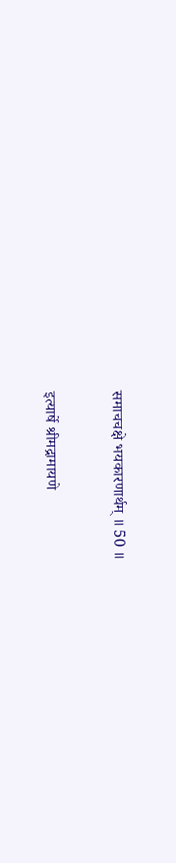समाचचक्षे भयकारणार्थम् ॥ 50 ॥

इत्यार्षे श्रीमद्रामायणे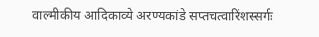वाल्मीकीय आदिकाव्ये अरण्यकांडे सप्तचत्वारिंशस्सर्गः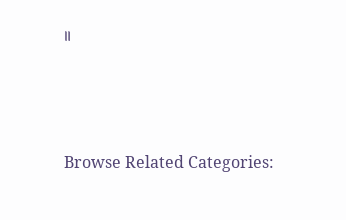॥




Browse Related Categories: